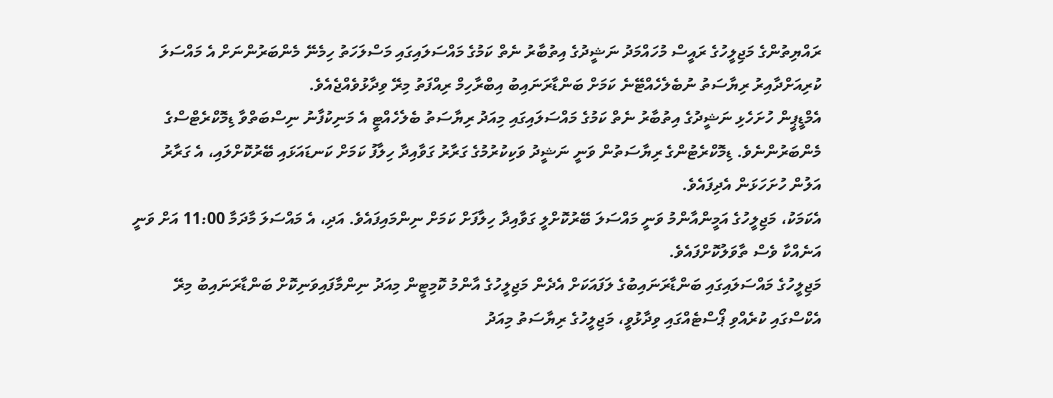ރައްޔިތުންގެ މަޖިލީހުގެ ރައީސް މުހައްމަދު ނަޝީދުގެ އިތުބާރު ނެތް ކަމުގެ މައްސަލައިގައި މަސްލަހަތު ހިމެނޭ މެންބަރުންނަށް އެ މައްސަލަ ކުރިއަށްދާއިރު ރިޔާސަތު ނުބެލެހެއްޓޭނެ ކަމަށް ބަންޑާރަނައިބު އިބްރާހިމް ރިއްފަތު މިރޭ ވިދާޅުވެއްޖެއެވެ.
އެމްޑީޕީން ހުށަހެޅި ނަޝީދުގެ އިތުބާރު ނެތް ކަމުގެ މައްސަލައިގައި މިއަދު ރިޔާސަތު ބެލެހެއްޓީ އެ މަނިކުފާނު ނިސްބަތްވާ ޑިމޮކްރެޓްސްގެ މެންބަރުންނެވެ. ޑިމޮކްރެޓުންގެ ރިޔާސަތުން ވަނީ ނަޝީދު ވަކިކުރުމުގެ ގަރާރު ގަވާއިދާ ހިލާފު ކަމަށް ކަނޑައަޅައި ބޭރުކޮށްލައި، އެ ގަރާރު އަލުން ހުށަހަޅަން އެދިފައެވެ.
އެކަމަކު، މަޖިލީހުގެ އަމީންއާންމު ވަނީ މައްސަލަ ބޭރުކޮށްލީ ގަވާއިދާ ހިލާފަށް ކަމަށް ނިންމައިފައެވެ. އަދި، އެ މައްސަލަ މާދަމާ 11:00 އަށް ވަނީ އަނެއްކާ ވެސް ތާވަލުކޮށްފައެވެ.
މަޖިލީހުގެ މައްސަލައިގައި ބަންޑާރަނައިބުގެ ލަފައަކަށް އެދެން މަޖިލީހުގެ އާންމު ކޮމިޓީން މިއަދު ނިންމާފައިވަނިކޮށް ބަންޑާރަނައިބު މިރޭ އެކްސްގައި ކުރެއްވި ޕޯސްޓެއްގައި ވިދާޅުވީ، މަޖިލީހުގެ ރިޔާސަތު މިއަދު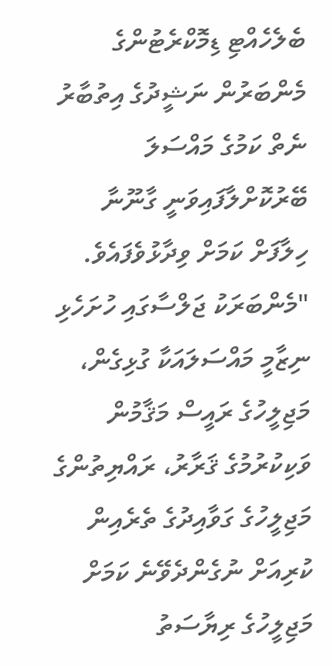ބެލެހެއްޓި ޑިމޮކްރެޓުންގެ މެންބަރުން ނަޝީދުގެ އިތުބާރު ނެތް ކަމުގެ މައްސަލަ ބޭރުކޮށްލާފައިވަނީ ގާނޫނާ ހިލާފަށް ކަމަށް ވިދާޅުވެފައެވެ.
"މެންބަރަކު ޖަލްސާގައި ހުށަހެޅި ނިޒާމީ މައްސަލައަކާ ގުޅިގެން، މަޖިލީހުގެ ރައީސް މަޤާމުން ވަކިކުރުމުގެ ޤަރާރު، ރައްޔިތުންގެ މަޖިލީހުގެ ގަވާއިދުގެ ތެރެއިން ކުރިއަށް ނުގެންދެވޭނެ ކަމަށް މަޖިލީހުގެ ރިޔާސަތު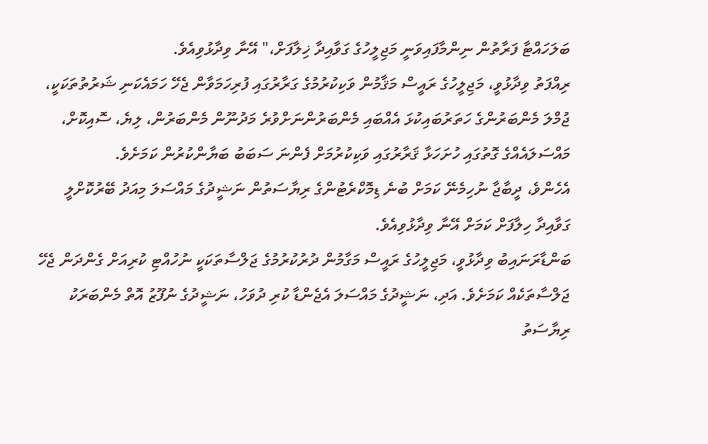ބަލަހައްޓާ ފަރާތުން ނިންމާފައިވަނީ މަޖިލީހުގެ ގަވާއިދާ ޚިލާފަށް،" އޭނާ ވިދާޅުވިއެވެ.
ރިއްފަތު ވިދާޅުވީ، މަޖިލީހުގެ ރައީސް މަޤާމުން ވަކިކުރުމުގެ ގަރާރުގައި ފުރިހަމަވާން ޖެހޭ ހަމައެކަނި ޝަރުތުތަކަކީ، ޖުމްލަ މެންބަރުންގެ ހަތަރުބައިކުޅަ އެއްބައި މެންބަރުންނަށްވުރެ މަދުނޫން މެންބަރުން، ލިޔެ، ސޮއިކޮށް، މައްސަލައެއްގެ ގޮތުގައި ހުށަހަޅާ ޤަރާރުގައި ވަކިކުރުމަށް ފެންނަ ސަބަބު ބަޔާންކުރުން ކަމަށެވެ.
އެހެންވެ، ދީބާޖާ ނުހިމެނޭ ކަމަށް ބުނެ ޑިމޮކްރެޓުންގެ ރިޔާސަތުން ނަޝީދުގެ މައްސަލަ މިއަދު ބޭރުކޮށްލީ ގަވާއިދާ ހިލާފަށް ކަމަށް އޭނާ ވިދާޅުވިއެވެ.
ބަންޑާރަނައިބު ވިދާޅުވީ، މަޖިލީހުގެ ރައީސް މަގާމުން ދުރުކުރުމުގެ ޖަލްސާތަކަކީ ނުހުއްޓި ކުރިއަށް ގެންދަން ޖެހޭ ޖަލްސާތަކެއް ކަމަށެވެ. އަދި، ނަޝީދުގެ މައްސަލަ އެޖެންޑާ ކުރި ދުވަހު، ނަޝީދުގެ ނުފޫޒު އޮތް މެންބަރަކު ރިޔާސަތު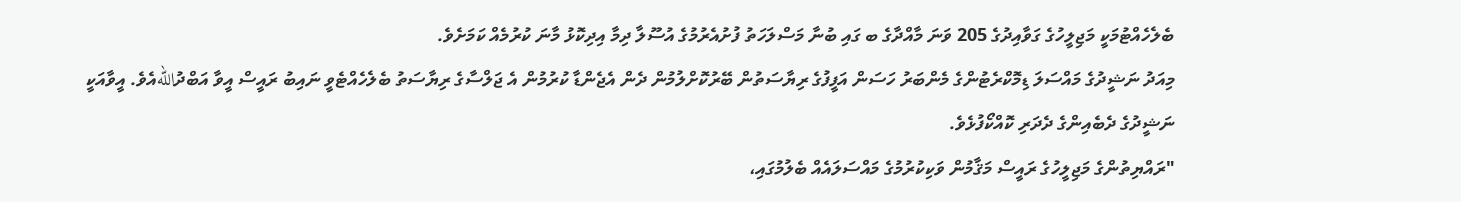ބެލެހެއްޓުމަކީ މަޖިލީހުގެ ގަވާއިދުގެ 205 ވަނަ މާއްދާގެ ބ ގައި ބުނާ މަސްލަހަތު ފުށުއެރުމުގެ އުސޫލާ ދިމާ އިދިކޮޅު މާނަ ކުރުމެއް ކަމަށެވެ.
މިއަދު ނަޝީދުގެ މައްސަލަ ޑިމޮކްރެޓުންގެ މެންބަރު ހަސަން އަފީފުގެ ރިޔާސަތުން ބޭރުކޮށްލުމުން ދެން އެޖެންޑާ ކުރުމުން އެ ޖަލްސާގެ ރިޔާސަތު ބެލެހެއްޓެވީ ނައިބު ރައީސް އީވާ އަބްދުاللهއެވެ. އީވާއަކީ ނަޝީދުގެ ދެބެއިންގެ ދެދަރި ކޮއްކޯފުޅެވެ.
"ރައްޔިތުންގެ މަޖިލީހުގެ ރައީސް މަޤާމުން ވަކިކުރުމުގެ މައްސަލައެއް ބެލުމުގައި،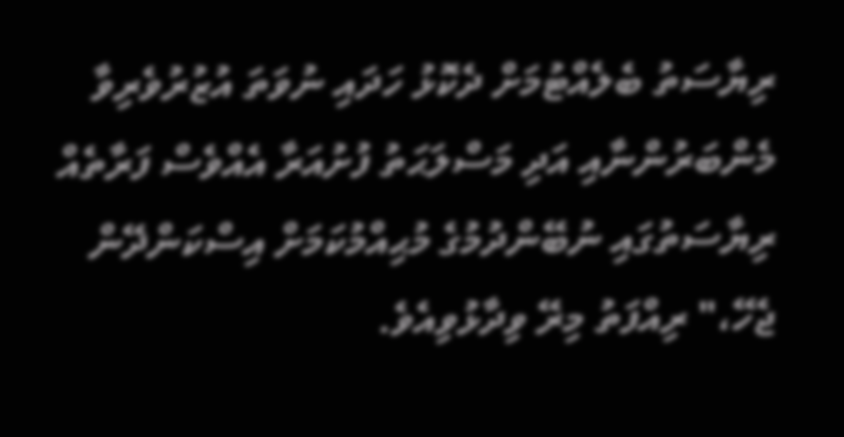ރިޔާސަތު ބެލެއްޓުމަށް ދެކޮޅު ހަދައި ނުވަތަ އުޒުރުވެރިވާ މެންބަރުންނާއި އަދި މަސްލަޙަތު ފުށުއަރާ އެއްވެސް ފަރާތެއް ރިޔާސަތުގައި ނުބޭންދުމުގެ މުޙިއްމުކަމަށް އިސްކަންދޭން ޖެހޭ،" ރިއްފަތު މިރޭ ވިދާޅުވިއެވެ.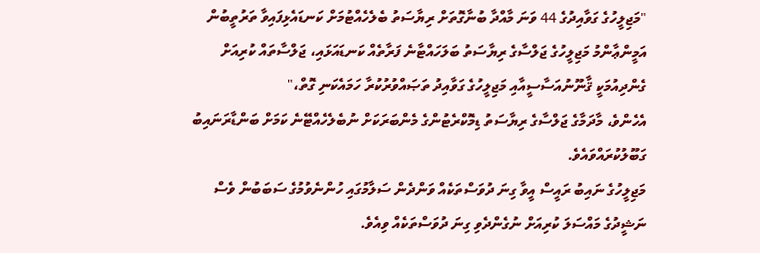"މަޖިލީހުގެ ގަވާއިދުގެ 44 ވަނަ މާއްދާ ބުނާގޮތަށް ރިޔާސަތު ބެލެހެއްޓުމަށް ކަނޑައެޅިފައިވާ ތަރުތީބުން އަމީންޢާންމު މަޖިލީހުގެ ޖަލްސާގެ ރިޔާސަތު ބަލަހައްޓާނެ ފަރާތެއް ކަނޑައަޅައި، ޖަލްސާތައް ކުރިއަށް ގެންދިއުމަކީ ޤާނޫނުއަސާސީއާއި މަޖިލީހުގެ ގަވާއިދު ތަޞައްވުރުކުރާ ހަމައެކަނި ގޮތް،"
އެހެންވެ، މާދަމާގެ ޖަލްސާގެ ރިޔާސަތު ޑިމޮކްރެޓުންގެ މެންބަރަކަށް ނުބެލެހެއްޓޭނެ ކަމަށް ބަންޑާރަނައިބު ގަބޫލުކުރައްވައެވެ.
މަޖިލީހުގެ ނައިބު ރައީސް އީވާ ގިނަ ދުވަސްތަކެއް ވަންދެން ސަލާމުގައި ހުންނެވުމުގެ ސަބަބުން ވެސް ނަޝީދުގެ މައްސަލަ ކުރިއަށް ނުގެންދެވި ގިނަ ދުވަސްތަކެއް ވިއެވެ.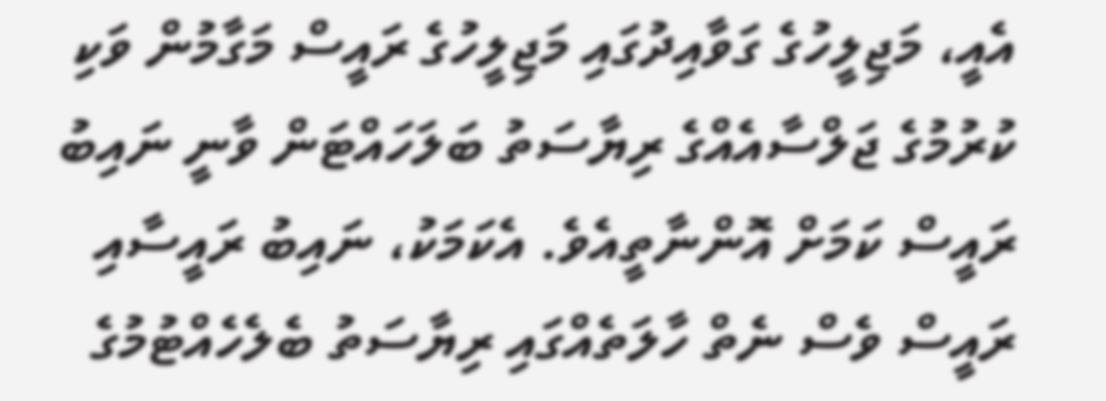އެއީ، މަޖިލީހުގެ ގަވާއިދުގައި މަޖިލީހުގެ ރައީސް މަގާމުން ވަކި ކުރުމުގެ ޖަލްސާއެއްގެ ރިޔާސަތު ބަލަހައްޓަން ވާނީ ނައިބު ރައީސް ކަމަށް އޮންނާތީއެވެ. އެކަމަކު، ނައިބު ރައީސާއި ރައީސް ވެސް ނެތް ހާލަތެއްގައި ރިޔާސަތު ބެލެހެއްޓުމުގެ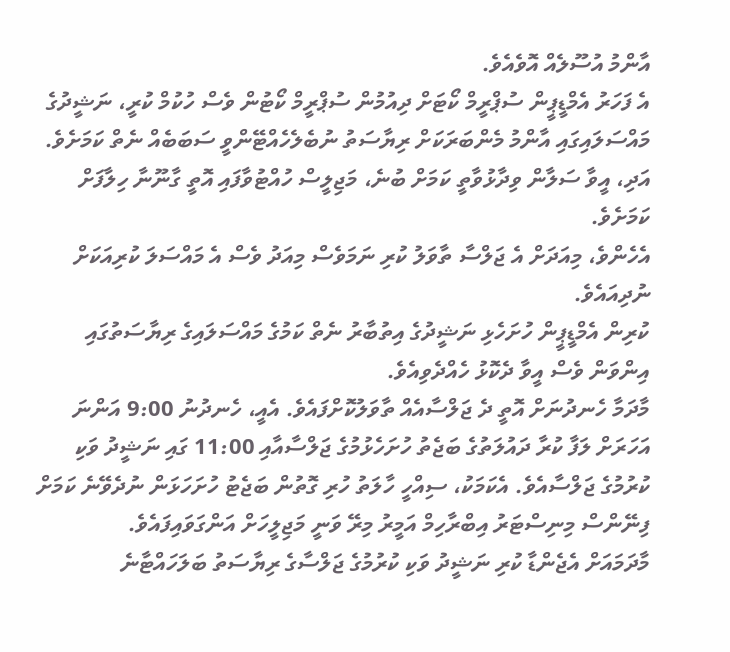އާންމު އުސޫލެއް އޮވެއެވެ.
އެ ފަހަރު އެމްޑީޕީން ސުޕްރީމް ކޯޓަށް ދިއުމުން ސުޕްރީމް ކޯޓުން ވެސް ހުކުމް ކުރީ، ނަޝީދުގެ މައްސަލައިގައި އާންމު މެންބަރަކަށް ރިޔާސަތު ނުބެލެހެއްޓޭންވީ ސަބަބެއް ނެތް ކަމަށެވެ. އަދި، އީވާ ސަލާން ވިދާޅުވާތީ ކަމަށް ބުނެ، މަޖިލީސް ހުއްޓުވާފައި އޮތީ ގާނޫނާ ހިލާފަށް ކަމަށެވެ.
އެހެންވެ، މިއަދަށް އެ ޖަލްސާ ތާވަލު ކުރި ނަމަވެސް މިއަދު ވެސް އެ މައްސަލަ ކުރިއަކަށް ނުދިއައެވެ.
ކުރިން އެމްޑީޕީން ހުށަހެޅި ނަޝީދުގެ އިތުބާރު ނެތް ކަމުގެ މައްސަލައިގެ ރިޔާސަތުގައި އިންވަން ވެސް އީވާ ދެކޮޅު ހެއްދެވިއެވެ.
މާދަމާ ހެނދުނަށް އޮތީ ދެ ޖަލްސާއެއް ތާވަލުކޮށްފައެވެ. އެއީ، ހެނދުނު 9:00 އަންނަ އަހަރަށް ލަފާ ކުރާ ދައުލަތުގެ ބަޖެތު ހުށަހެޅުމުގެ ޖަލްސާއާއި 11:00 ގައި ނަޝީދު ވަކި ކުރުމުގެ ޖަލްސާއެވެ. އެކަމަކު، ސިއްހީ ހާލަތު ހުރި ގޮތުން ބަޖެޓު ހުށަހަޅަން ނުދެވޭނެ ކަމަށް ފިނޭންސް މިނިސްޓަރު އިބްރާހިމް އަމީރު މިރޭ ވަނީ މަޖިލީހަށް އަންގަވައިފައެވެ.
މާދަމައަށް އެޖެންޑާ ކުރި ނަޝީދު ވަކި ކުރުމުގެ ޖަލްސާގެ ރިޔާސަތު ބަލަހައްޓާނެ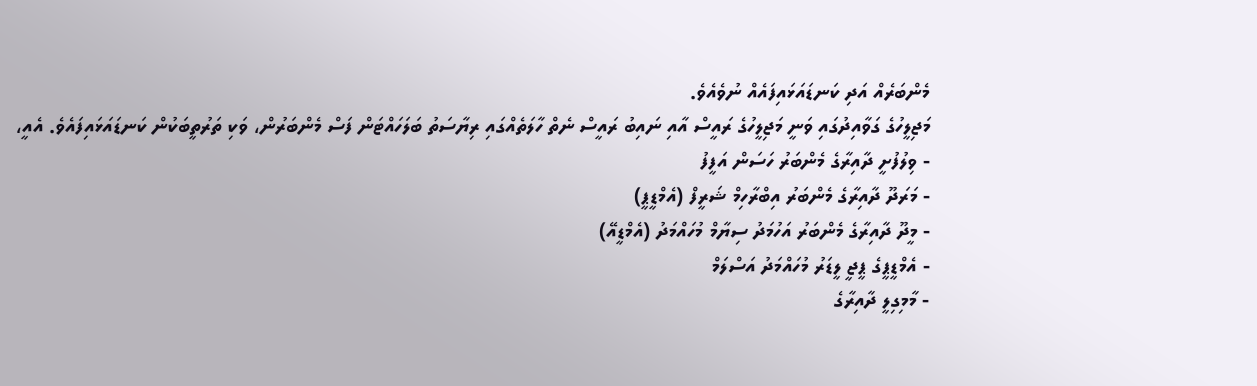މެންބަރެއް އަދި ކަނޑައަޅައިފައެއް ނުވެއެވެ.
މަޖިލީހުގެ ގަވާއިދުގައި ވަނީ މަޖިލީހުގެ ރައީސް އާއި ނައިބު ރައީސް ނެތް ހާލަތެއްގައި ރިޔާސަތު ބަލަހައްޓަން ފަސް މެންބަރުން، ވަކި ތަރުތީބަކުން ކަނޑައަޅައިފައެވެ. އެއީ،
- ވިލުފުށީ ދާއިރާގެ މެންބަރު ހަސަން އަފީފު
- މަރަދޫ ދާއިރާގެ މެންބަރު އިބްރާހިމް ޝަރީފް (އެމްޑީޕީ)
- މީދޫ ދާއިރާގެ މެންބަރު އަހުމަދު ސިޔާމް މުހައްމަދު (އެމްޑީއޭ)
- އެމްޑީޕީގެ ޕީޖީ ލީޑަރު މުހައްމަދު އަސްލަމް
- މާމިގިލީ ދާއިރާގެ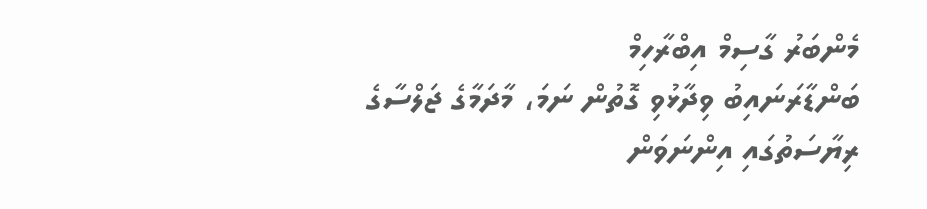މެންބަރު ގާސިމް އިބްރާހިމް
ބަންޑާރަނައިބު ވިދާޅުވި ގޮތުން ނަމަ، މާދަމާގެ ޖަލްސާގެ ރިޔާސަތުގައި އިންނަވަން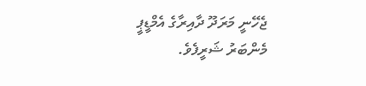ޖެހޭނީ މަރަދޫ ދާއިރާގެ އެމްޑީޕީ މެންބަރު ޝަރީފެވެ.